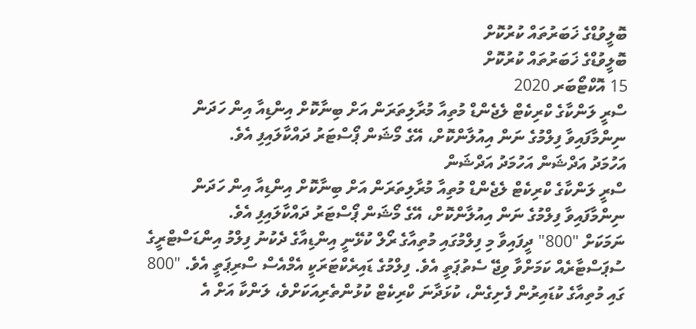ބޮލީވުޑްގެ ޚަބަރުތައް ކުރުކޮށް
ބޮލީވުޑްގެ ޚަބަރުތައް ކުރުކޮށް
15 އޮކްޓޯބަރ 2020
ސްރީ ލަންކާގެ ކްރިކެޓް ލެޖެންޑް މުތިއާ މުރާލިތަރަން އަށް ބިނާކޮށް އިންޑިއާ އިން ހަދަން ނިންމާފައިވާ ފިލްމުގެ ނަން އިއުލާންކޮށް، އޭގެ މޯޝަން ޕޯސްޓަރު ދައްކާލައިފި އެވެ.
އަހުމަދު އަދްޝަން އަހުމަދު އަދްޝަން
ސްރީ ލަންކާގެ ކްރިކެޓް ލެޖެންޑް މުތިއާ މުރާލިތަރަން އަށް ބިނާކޮށް އިންޑިއާ އިން ހަދަން ނިންމާފައިވާ ފިލްމުގެ ނަން އިއުލާންކޮށް، އޭގެ މޯޝަން ޕޯސްޓަރު ދައްކާލައިފި އެވެ.
ނަމަކަށް "800" ދީފައިވާ މި ފިލްމުގައި މުތިއާގެ ރޯލް ކުޅޭނީ އިންޑިއާގެ ދެކުނު ފިލްމު އިންޑަސްޓްރީގެ ސުޕަސްޓާރެއް ކަމަށްވާ ވިޖޭ ސެތުޕަތީ އެވެ. ފިލްމުގެ ޑައިރެކްޓަރަކީ އެމްއެސް ސްރިޕަތީ އެވެ. "800 ގައި މުތިއާގެ ކުޑައިރުން ފެށިގެން، ކުޅަދާނަ ކްރިކެޓް ކުޅުންތެރިއަކަށްވެ، ލަންކާ އަށް އެ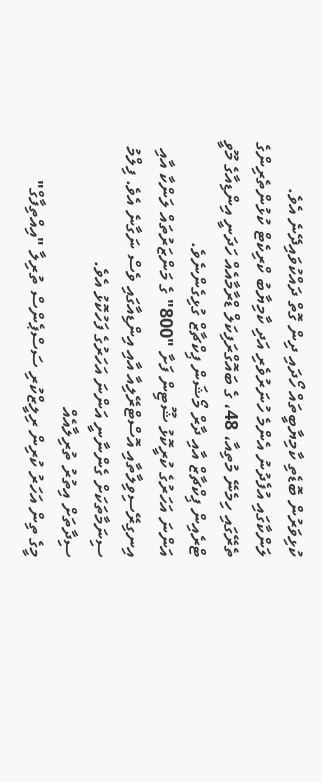ކުޅިވަރުން ބޮޑެތި ކާމިޔާބީތައް ހޯދައި ދިން ގޮތް ދައްކުވައިދޭނެ އެވެ.
ލަންކާގައި އުފެދުނު އެންމެ ހުނަރުވެރި އަދި ކާމިޔާބު ކްރިކެޓް ކުޅުންތެރިންގެ ތެރޭގައި ހިމެނޭ މުތިއާ، 48، ގެ ބައޮގްރަފިކަލް ޑްރާމާއެއް ހަދަނީ އިންޑިއާގެ މޫވީ ޓްރެއިން ޕިކްޗާޒް އާއި ދާރް މޯޝަން ޕިކްޗާޒް ގުޅިގެންނެވެ.
އަންނަ އަހަރުގެ ކުރީކޮޅު ޝޫޓިން ފަށާ "800" ގެ މަންޒަރުތައް ލަންކާ އާއި އިނގިރޭސިވިލާތާއި އޮސްޓްރޭލިއާ އާއި އިންޑިއާގައި ވެސް ނަގާނެ އެވެ. ފިލްމު ސިނަމާތަކަށް ގެންނާނީ އަންނަ އަހަރުގެ ފަހުކޮޅު އެވެ.
ސިދާތަށް އިތުރު ތުރިލާއެއް
މީގެ ތިން އަހަރު ކުރިން ރިލީޒްކުރި ސަސްޕެންސް ތުރިލާ "އިއްތިފާގް"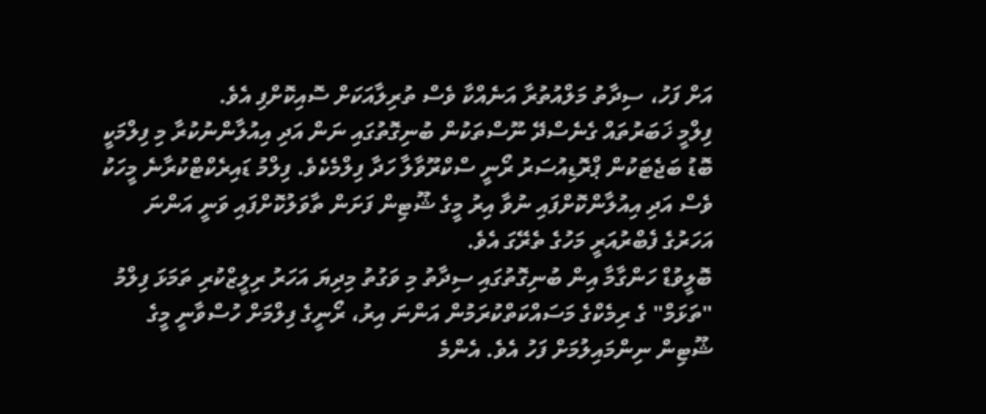އަށް ފަހު، ސިދާތު މަލްއުތުރާ އަނެއްކާ ވެސް ތުރިލާއަކަށް ސޮއިކޮށްފި އެވެ.
ފިލްމީ ޚަބަރުތައް ގެނެސްދޭ ނޫސްތަކުން ބުނިގޮތުގައި ނަން އަދި އިއުލާންނުކުރާ މި ފިލްމަކީ ބޮޑު ބަޖެޓަކުން ޕްރޮޑިއުސަރު ރޯނީ ސްކްރޫވާލާ ހަދާ ފިލްމެކެވެ. ފިލްމު ޑައިރެކްޓްކުރާނެ މީހަކު ވެސް އަދި އިއުލާންކޮށްފައި ނުވާ އިރު މީގެ ޝޫޓިން ފަށަން ތާވަލުކޮށްފައި ވަނީ އަންނަ އަހަރުގެ ފެބްރުއަރީ މަހުގެ ތެރޭގަ އެވެ.
ބޮލީވުޑް ހަންގާމާ އިން ބުނިގޮތުގައި ސިދާތު މި ވަގުތު މިދިޔަ އަހަރު ރިލީޒްކުރި ތަމަޅަ ފިލްމު "ތަޅަމް" ގެ ރިމެކްގެ މަސައްކަތްކުރަމުން އަންނަ އިރު، ރޯނީގެ ފިލްމަށް ހުސްވާނީ މީގެ ޝޫޓިން ނިންމައިލުމަށް ފަހު އެވެ. އެންމެ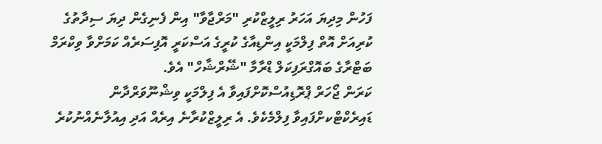ފަހުން މިދިޔަ އަހަރު ރިލީޒްކުރި "މަރްޖާވާ" އިން ފެނިގެން ދިޔަ ސިދާތުގެ ކުރިއަށް އޮތް ފިލްމަކީ އިންޑިއާގެ ކުރީގެ އަސްކަރީ އޮފިސަރެއް ކަމަށްވާ ވިކްރަމް ބަޓްރާގެ ބައޮގްރަފިކަލް ޑްރާމާ "ޝޭރްޝާހް" އެވެ.
ކަރަން ޖޯހަރް ޕްރޮޑިއުސްކޮށްފައިވާ އެ ފިލްމަކީ ވިޝްނޫވަރްދާން ޑައިރެކްޓްކށްފައިވާ ފިލްމެކެވެ. އެ ރިލީޒްކުރާނެ އިރެއް އަދި އިއުލާނެއްނުކުރެ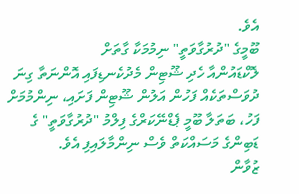އެވެ.
ބޫމީގެ "ދުރުގާވަތީ" ނިމުމަކާ ގާތަށް
ލޮކްޑައުންއާ ހެދި ޝޫޓިން މެދުކެނޑިފައި އޮންނަތާ ގިނަ ދުވަސްތަކެއް ފަހުން އަލުން ޝޫޓިން ފަށައި، ނިންމުމަށް ފަހު، ބަތަލާ ބޫމީ ޕެޑްނޭކަރްގެ ފިލްމު "ދުރުގާވަތީ" ގެ ޑަބިންގެ މަސައްކަތް ވެސް ނިންމާލައިފި އެވެ.
ޒުވާން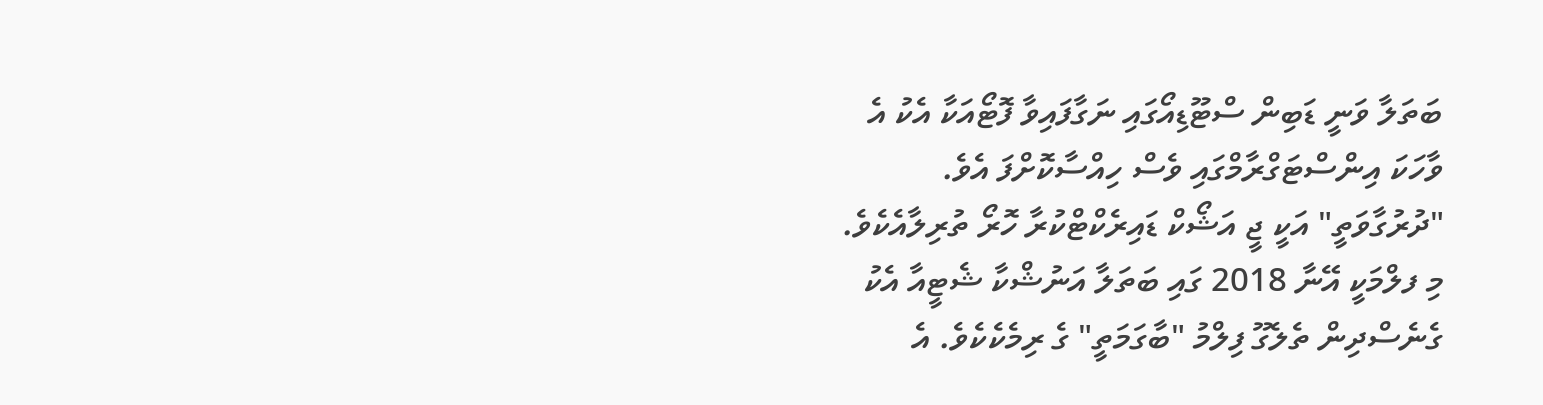ބަތަލާ ވަނީ ޑަބިން ސްޓޫޑިއޯގައި ނަގާފައިވާ ފޮޓޯއަކާ އެކު އެ ވާހަކަ އިންސްޓަގްރާމްގައި ވެސް ހިއްސާކޮށްފަ އެވެ. "ދުރުގާވަތީ" އަކީ ޖީ އަޝޯކް ޑައިރެކްޓްކުރާ ހޮރޯ ތުރިލާއެކެވެ. މި ފލްމަކީ އޭނާ 2018 ގައި ބަތަލާ އަނުޝްކާ ޝެޓީއާ އެކު ގެނެސްދިން ތެލެގޫ ފިލްމު "ބާގަމަތީ" ގެ ރިމެކެކެވެ. އެ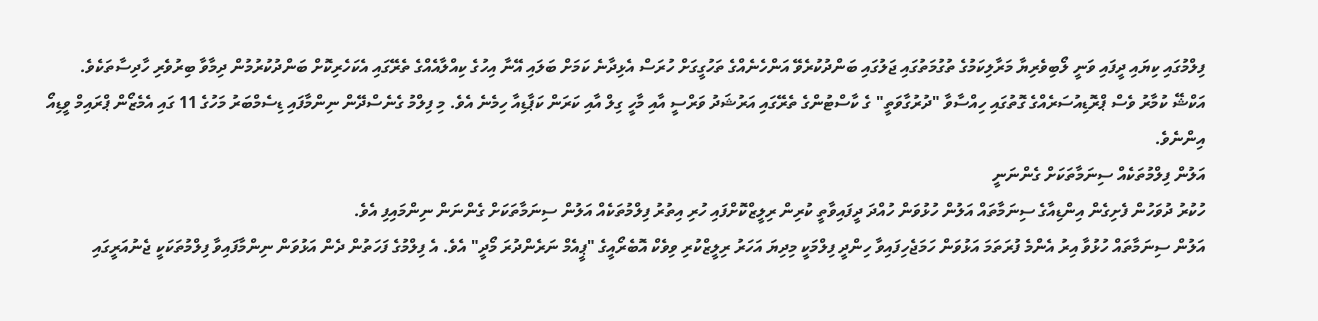ފިލްމުގައި ކިޔައި ދީފައި ވަނީ ލޯބިވެރިޔާ މަރާލިކަމުގެ ތުގުމަތުގައި ޖަލުގައި ބަންދުކުރެވޭ އަންހެނެއްގެ ތަހުގީގަށް ހުރަސް އެޅިދާނެ ކަމަށް ބަލައި އޭނާ އިހުގެ ކިއްލާއެއްގެ ތެރޭގައި އެކަހެރިކޮށް ބަންދުކުރުމުން ދިމާވާ ބިރުވެރި ހާދިސާތަކެވެ.
އަކްޝޭ ކުމާރު ވެސް ޕްރޮޑިއުސަރެއްގެ ގޮތުގައި ހިއްސާވާ "ދުރުގާވަތީ" ގެ ކާސްޓުންގެ ތެރޭގައި އަރުޝަދު ވަރްސީ އާއި މާހީ ގިލް އާއި ކަރަން ކަޕާޑިއާ ހިމެނެ އެވެ. މި ފިލްމު ގެނެސްދޭން ނިންމާފައި ޑިސެމްބަރު މަހުގެ 11 ގައި އެމެޒޯން ޕްރައިމް ވީޑިއޯ އިންނެވެ.
އަލުން ފިލްމުތަކެއް ސިނަމާތަކަށް ގެންނަނީ
ހުކުރު ދުވަހުން ފެށިގެން އިންޑިއާގެ ސިނަމާތައް އަލުން ހުޅުވަން ހުއްދަ ދީފައިވާތީ ކުރިން ރިލީޒްކޮށްފައި ހުރި އިތުރު ފިލްމުތަކެއް އަލުން ސިނަމާތަކަށް ގެންނަން ނިންމައިފި އެވެ.
އަލުން ސިނަމާތައް ހުޅުވާ އިރު އެންމެ ފުރަތަމަ އަޅުވަން ހަމަޖެހިފައިވާ ހިންދީ ފިލްމަކީ މިދިޔަ އަހަރު ރިލީޒްކުރި ވިވެކް އޮބެރޯއީގެ "ޕީއެމް ނަރެންދުރަ މޯދީ" އެވެ. އެ ފިލްމުގެ ފަހަތުން ދެން އަޅުވަން ނިންމާފައިވާ ފިލްމުތަކަކީ ޖެނުއަރީގައި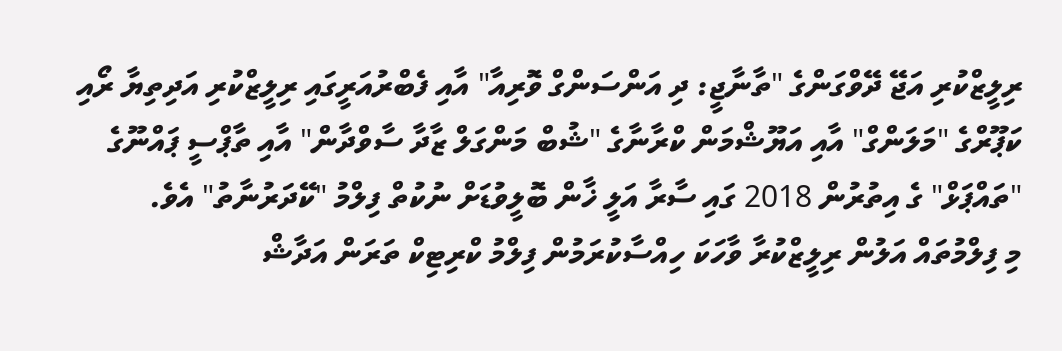ރިލީޒްކުރި އަޖޭ ދޭވްގަންގެ "ތާނާޖީ: ދި އަންސަންގް ވޮރިއާ" އާއި ފެބްރުއަރީގައި ރިލީޒްކުރި އަދިތިޔާ ރޯއި ކަޕޫރްގެ "މަލަންގް" އާއި އަޔޫޝްމަން ކްރާނާގެ "ޝުބް މަންގަލް ޒާދާ ސާވްދާން" އާއި ތާޕްސީ ޕައްނޫގެ "ތައްޕަޅް" ގެ އިތުރުން 2018 ގައި ސާރާ އަލީ ޚާން ބޮލީވުޑަށް ނުކުތް ފިލްމު "ކޭދަރުނާތު" އެވެ.
މި ފިލްމުތައް އަލުން ރިލީޒްކުރާ ވާހަކަ ހިއްސާކުރަމުން ފިލްމު ކްރިޓިކް ތަރަން އަދާޝް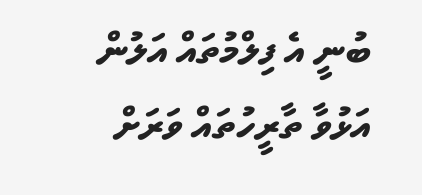ބުނީ އެ ފިލްމުތައް އަލުން އަޅުވާ ތާރީހުތައް ވަރަށް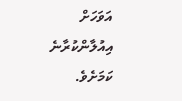އަވަހަށް އިއުލާންކުރާނެ ކަމަށެވެ.